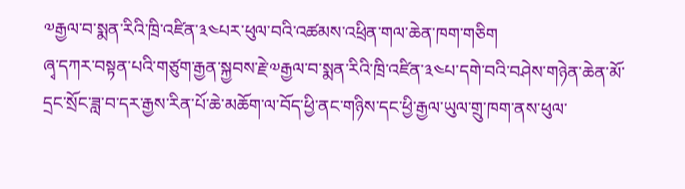༧རྒྱལ་བ་སྨན་རིའི་ཁྲི་འཛིན་༣༤པར་ཕུལ་བའི་འཚམས་འཕྲིན་གལ་ཆེན་ཁག་གཅིག
ཞྭ་དཀར་བསྟན་པའི་གཙུག་རྒྱན་སྐྱབས་རྗེ་༧རྒྱལ་བ་སྨན་རིའི་ཁྲི་འཛིན་༣༤པ་དགེ་བའི་བཤེས་གཉེན་ཆེན་མོ་དྲང་སྲོང་ཟླ་བ་དར་རྒྱས་རིན་པོ་ཆེ་མཆོག་ལ་བོད་ཕྱི་ནང་གཉིས་དང་ཕྱི་རྒྱལ་ཡུལ་གྲུ་ཁག་ནས་ཕུལ་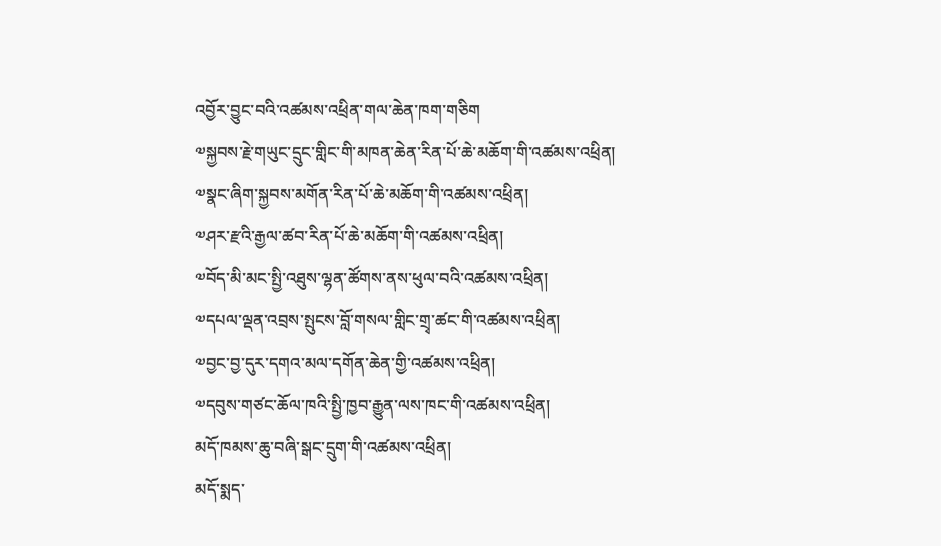འབྱོར་བྱུང་བའི་འཚམས་འཕྲིན་གལ་ཆེན་ཁག་གཅིག
༧སྐྱབས་རྗེ་གཡུང་དྲུང་གླིང་གི་མཁན་ཆེན་རིན་པོ་ཆེ་མཆོག་གི་འཚམས་འཕྲིན།
༧སྣང་ཞིག་སྐྱབས་མགོན་རིན་པོ་ཆེ་མཆོག་གི་འཚམས་འཕྲིན།
༧ཤར་རྫའི་རྒྱལ་ཚབ་རིན་པོ་ཆེ་མཆོག་གི་འཚམས་འཕྲིན།
༧བོད་མི་མང་སྤྱི་འཐུས་ལྷན་ཚོགས་ནས་ཕུལ་བའི་འཚམས་འཕྲིན།
༧དཔལ་ལྡན་འབྲས་སྤུངས་བློ་གསལ་གླིང་གྲྭ་ཚང་གི་འཚམས་འཕྲིན།
༧བྱང་བྱ་དུར་དགའ་མལ་དགོན་ཆེན་གྱི་འཚམས་འཕྲིན།
༧དབུས་གཙང་ཆོལ་ཁའི་སྤྱི་ཁྱབ་རྒྱུན་ལས་ཁང་གི་འཚམས་འཕྲིན།
མདོ་ཁམས་ཆུ་བཞི་སྒང་དྲུག་གི་འཚམས་འཕྲིན།
མདོ་སྨད་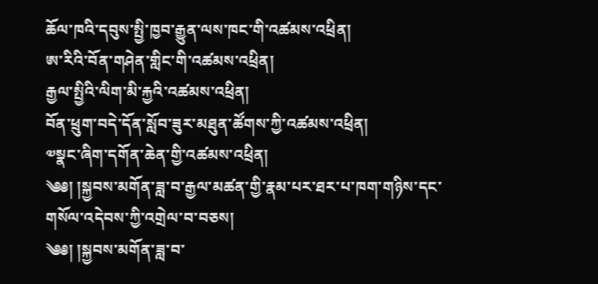ཆོལ་ཁའི་དབུས་སྤྱི་ཁྱབ་རྒྱུན་ལས་ཁང་གི་འཚམས་འཕྲིན།
ཨ་རིའི་བོན་གཤེན་གླིང་གི་འཚམས་འཕྲིན།
རྒྱལ་སྤྱིའི་ལིག་མི་རྐྱའི་འཚམས་འཕྲིན།
བོན་ཕྲུག་བདེ་དོན་སློབ་ཟུར་མཐུན་ཚོགས་ཀྱི་འཚམས་འཕྲིན།
༧སྣང་ཞིག་དགོན་ཆེན་གྱི་འཚམས་འཕྲིན།
༄༅། །སྐྱབས་མགོན་ཟླ་བ་རྒྱལ་མཚན་གྱི་རྣམ་པར་ཐར་པ་ཁག་གཉིས་དང་གསོལ་འདེབས་ཀྱི་འགྲེལ་བ་བཅས།
༄༅། །སྐྱབས་མགོན་ཟླ་བ་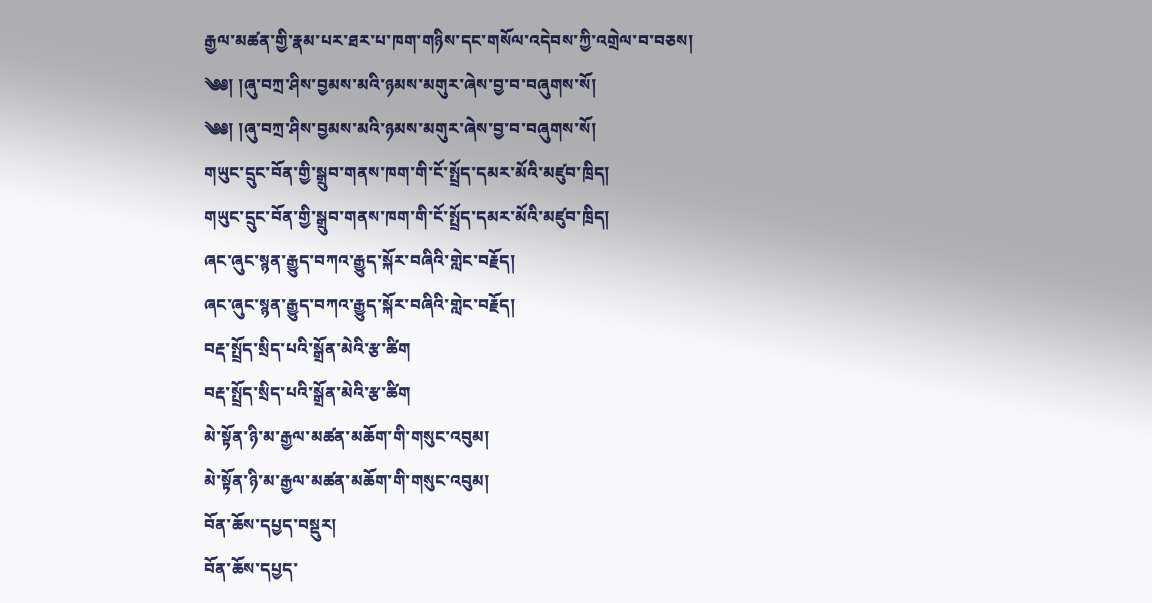རྒྱལ་མཚན་གྱི་རྣམ་པར་ཐར་པ་ཁག་གཉིས་དང་གསོལ་འདེབས་ཀྱི་འགྲེལ་བ་བཅས།
༄༅། །ཞུ་བཀྲ་ཤིས་བྱམས་མའི་ཉམས་མགུར་ཞེས་བྱ་བ་བཞུགས་སོ།
༄༅། །ཞུ་བཀྲ་ཤིས་བྱམས་མའི་ཉམས་མགུར་ཞེས་བྱ་བ་བཞུགས་སོ།
གཡུང་དྲུང་བོན་གྱི་སྒྲུབ་གནས་ཁག་གི་ངོ་སྤྲོད་དམར་མོའི་མཛུབ་ཁྲིད།
གཡུང་དྲུང་བོན་གྱི་སྒྲུབ་གནས་ཁག་གི་ངོ་སྤྲོད་དམར་མོའི་མཛུབ་ཁྲིད།
ཞང་ཞུང་སྙན་རྒྱུད་བཀའ་རྒྱུད་སྐོར་བཞིའི་གླེང་བརྗོད།
ཞང་ཞུང་སྙན་རྒྱུད་བཀའ་རྒྱུད་སྐོར་བཞིའི་གླེང་བརྗོད།
བརྡ་སྤྲོད་སྲིད་པའི་སྒྲོན་མེའི་རྩ་ཚིག
བརྡ་སྤྲོད་སྲིད་པའི་སྒྲོན་མེའི་རྩ་ཚིག
མེ་སྟོན་ཉི་མ་རྒྱལ་མཚན་མཆོག་གི་གསུང་འབུམ།
མེ་སྟོན་ཉི་མ་རྒྱལ་མཚན་མཆོག་གི་གསུང་འབུམ།
བོན་ཆོས་དཔྱད་བསྡུར།
བོན་ཆོས་དཔྱད་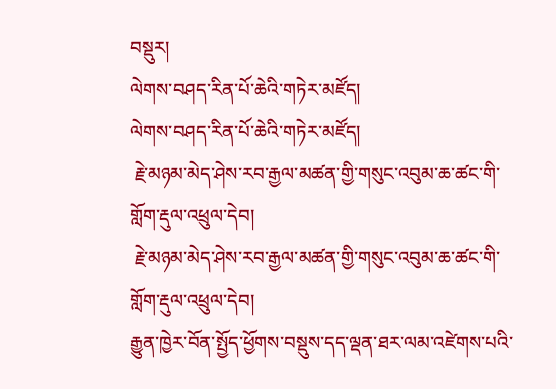བསྡུར།
ལེགས་བཤད་རིན་པོ་ཆེའི་གཏེར་མཛོད།
ལེགས་བཤད་རིན་པོ་ཆེའི་གཏེར་མཛོད།
 རྗེ་མཉམ་མེད་ཤེས་རབ་རྒྱལ་མཚན་གྱི་གསུང་འབུམ་ཆ་ཚང་གི་གློག་རྡུལ་འཕྲུལ་དེབ།
 རྗེ་མཉམ་མེད་ཤེས་རབ་རྒྱལ་མཚན་གྱི་གསུང་འབུམ་ཆ་ཚང་གི་གློག་རྡུལ་འཕྲུལ་དེབ།
རྒྱུན་ཁྱེར་བོན་སྤྱོད་ཕྱོགས་བསྡུས་དད་ལྡན་ཐར་ལམ་འཛེགས་པའི་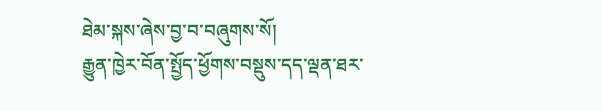ཐེམ་སྐས་ཞེས་བྱ་བ་བཞུགས་སོ།
རྒྱུན་ཁྱེར་བོན་སྤྱོད་ཕྱོགས་བསྡུས་དད་ལྡན་ཐར་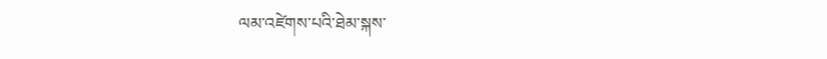ལམ་འཛེགས་པའི་ཐེམ་སྐས་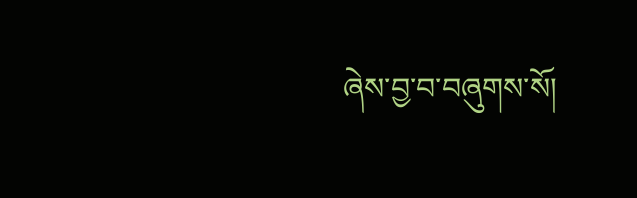ཞེས་བྱ་བ་བཞུགས་སོ།